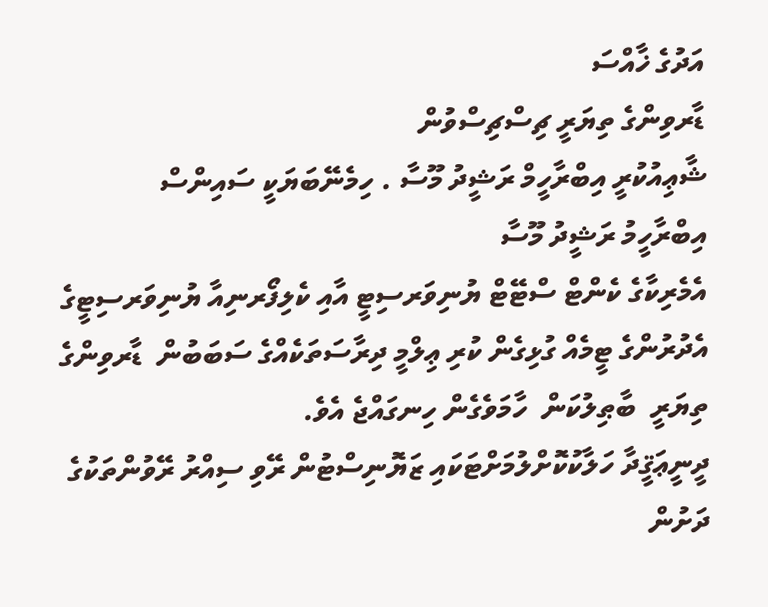އަދުގެ ޚާއްސަ
ޑާރވިންގެ ތިޔަރީ ޗިސްޗިސްވުން
ޝާޢިއުކުރީ އިބްރާހީމް ރަޝީދު މޫސާ . ހިމެނޭބަޔަކީ ސައިންސް
އިބްރާހީމު ރަޝީދު މޫސާ
އެމެރިކާގެ ކެންޓް ސްޓޭޓް ޔުނިވަރސިޓީ އާއި ކެލިފޯރނިއާ ޔުނިވަރސިޓީގެ  އެދުރުންގެ ޓީމެއް ގުޅިގެން ކުރި ޢިލްމީ ދިރާސަތަކެއްގެ ސަބަބުން  ޑާރވިންގެ ތިޔަރީ  ބާޠިލުކަން  ހާމަވެގެން ހިނގައްޖެ އެވެ.
ދީނީޢަޤީދާ ހަލާކުކޮށްލުމަށްޓަކައި ޒަޔޮނިސްޓުން ރޭވި ސިއްރު ރޭވުންތަކުގެ ދަށުން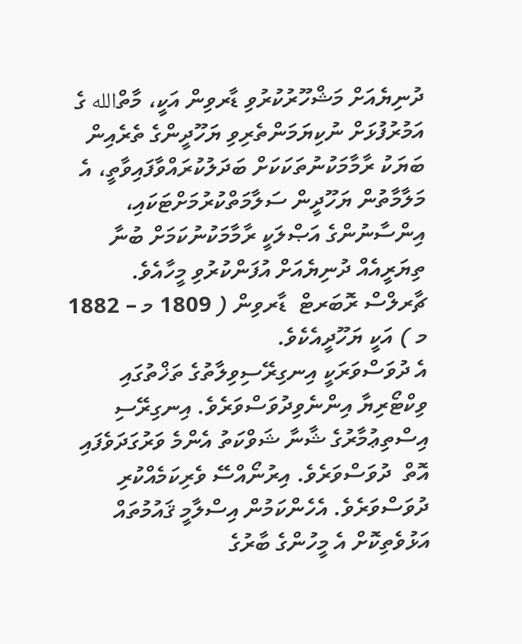ދުނިޔެއަށް މަޝްހޫރުކުރުވި ޑާރވިން އަކީ، މާތްالله ގެ އަމުރުފުޅަށް ނުކިޔަމަންތެރިވި ޔަހޫދީންގެ ތެރެއިން ބަޔަކު ރާމާމަކުނުތަކަކަށް ބަދަލުކުރައްވާފައިވާތީ، އެ މަލާމާތުން ޔަހޫދީން ސަލާމަތްކުރުމަށްޓަކައި، އިންސާނުންގެ އަޞްލަކީ ރާމާމަކުނުކަމަށް ބުނާ ތިޔަރީއެއް ދުނިޔެއަށް އުފަންކުރުވި މީހާއެވެ.  ޗާރލްސް ރޮބަރޓް  ޑާރވިން ( 1809 މ – 1882 މ ) އަކީ ޔަހޫދީއެކެވެ.
އެ ދުވަސްވަރަކީ އިނގިރޭސިވިލާތުގެ ތަޚްތުގައި ވިކްޓޯރިޔާ އިންނެވިދުވަސްވަރެވެ. އިނގިރޭސި އިސްތިޢުމާރުގެ ޝާނާ ޝަވްކަތު އެންމެ ވަރުގަދަވެފައި އޮތް  ދުވަސްވަރެވެ. އިރުނޯއްސޭ ވެރިކަމެއްކުރި ދުވަސްވަރެވެ. އެހެންކަމުން އިސްލާމީ ޤައުމުތައް އަޅުވެތިކޮށް އެ މީހުންގެ ބާރުގެ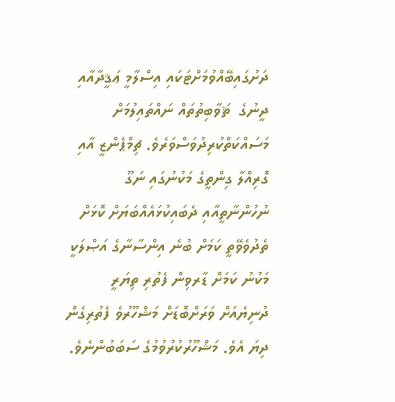ދަށުގައިބޭއްވުމަށްޓަކައި އިސްލާމީ ޢަޤީދާއާއި ދީނުގެ  ޘަވާބިތުތައް ނައްތައިލުމަށް މަސައްކަތްކުރިދުވަސްވަރެވެ. ޗިމްޕެންޒީ އާއި ގޮރިއްލާ ގިންތީގެ މަކުނުގައި ނަގޫ ނުހުންނާތީއާއި ދެބައިކުޅައެއްބަޔަށް ކޮޅަށް ތެދުވެވޭތީ ކަމަށް ބުނެ އިންސާނާގެ އަޞްލަކީ މަކުނު ކަމަށް ޑާރވިން ފެތުރި ތިޔަރީ ދުނިޔެއަށް ވަރަށްބޮޑަށް މަޝްހޫރުވެ ފެތުރިގެން ދިޔަ އެވެ. މަޝްހޫރުކުރުވުމުގެ ސަބަބުންނެވެ.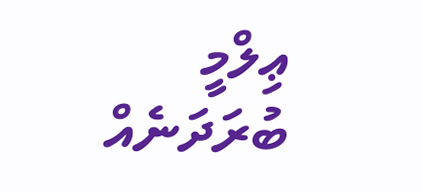ޢިލްމީ ބުރަދަނެއް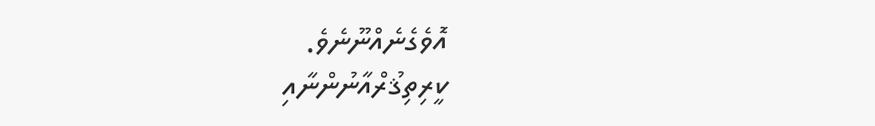އޮވެގެނެއްނޫނެވެ.
ކީރިތިޤުރްއާނުންނާއި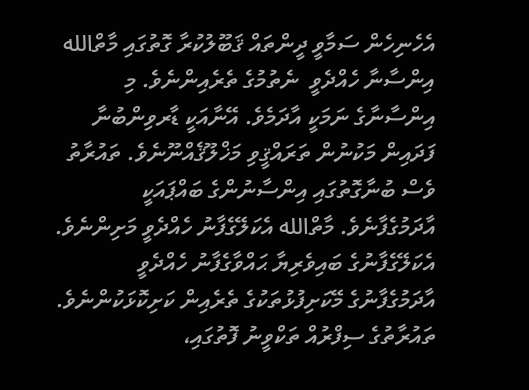އެހެނިހެން ސަމާވީ ދީންތައް ޤަބޫލުކުރާ ގޮތުގައި މާތްالله އިންސާނާ ހެއްދެވީ  ނެތުމުގެ ތެރެއިންނެވެ. މި އިންސާނާގެ ނަމަކީ އާދަމެވެ. އޭނާއަކީ ޑާރވިންބުނާ ފަދައިން މަކުނުން ތަރައްޤީވި މަޚްލޫޤެއްނޫނެވެ. ތައުރާތު ވެސް ބުނާގޮތުގައި އިންސާނުންގެ ބައްޕައަކީ އާދަމުގެފާނެވެ. މާތްالله އެކަލޭގެފާނު ހެއްދެވީ މަށިންނެވެ. އެކަލޭގެފާނުގެ ބައިވެރިޔާ ޙައްވާގެފާނު ހެއްދެވީ އާދަމުގެފާނުގެ މޭކަށިފުޅުތަކުގެ ތެރެއިން ކަށިކޮޅަކުންނެވެ. ތައުރާތުގެ ސިފްރުއް ތަކްވީނު ފޮތުގައި،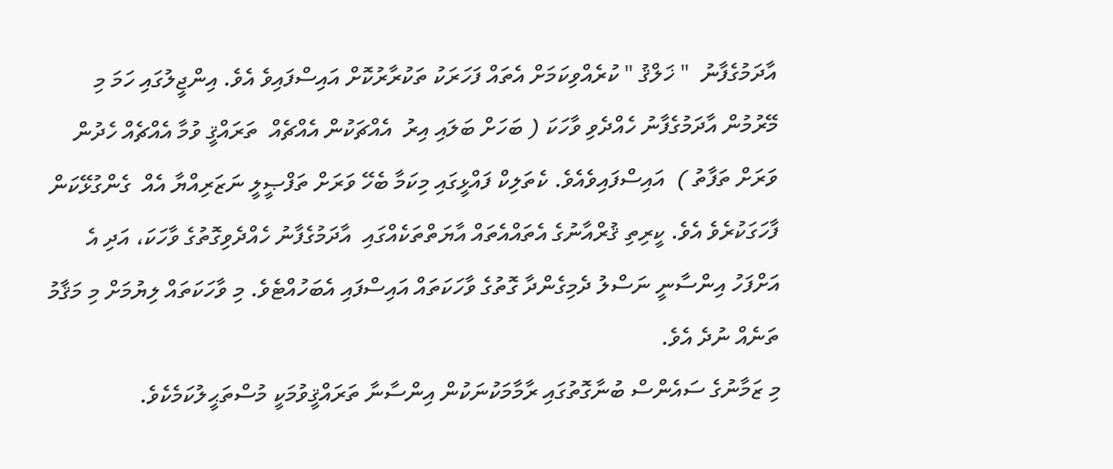އާދަމުގެފާނު  " ޚަލްޤު " ކުރެއްވިކަމަށް އެތައް ފަހަރަކު ތަކުރާރުކޮށް އައިސްފައިވެ އެވެ. އިންޖީލުގައި ހަމަ މި މޭރުމުން އާދަމުގެފާނު ހެއްދެވި ވާހަކަ ( ބަހަށް ބަލައި އިރު  އެއްޗަކުން އެއްޗެއް  ތަރައްޤީ ވުމާ އެއްޗެއް ހެދުން ވަރަށް ތަފާތު )  އައިސްފައިވެއެވެ. ކެތަލިކް ފައްޅީގައި މިކަމާ ބެހޭ ވަރަށް ތަފްޞީލީ ނަޒަރިއްޔާ އެއް  ގެންގުޅޭކަން ފާހަގަކުރެވެ އެވެ. ކީރިތި ޤުރްއާނުގެ އެތައްއެތައް އާޔަތްތަކެއްގައި  އާދަމުގެފާނު ހެއްދެވިގޮތުގެ ވާހަކަ، އަދި އެ އަށްފަހު އިންސާނީ ނަސްލު ދެމިގެންދާ ގޮތުގެ ވާހަކަތައް އައިސްފައި އެބަހުއްޓެވެ. މި ވާހަކަތައް ލިޔުމަށް މި މަޤާމު ތަނެއް ނުދެ އެވެ.
މި ޒަމާނުގެ ސައެންސް ބުނާގޮތުގައި ރާމާމަކުނަކުން އިންސާނާ ތަރައްޤީވުމަކީ މުސްތަޙީލުކަމެކެވެ.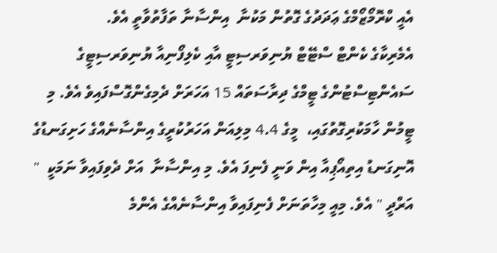އެއީ ކްރޮމޯޒޯމްގެ ޢަދަދުގެ ގޮތުން މަކުނާ  އިންސާނާ ތަފާތުވާތީ އެވެ.
އެމެރިކާގެ ކެންޓް ސްޓޭޓް ޔުނިވަރސިޓީ އާއި ކެލިފޯނިއާ ޔުނިވަރސިޓީގެ ސައެންޓިސްޓުންގެ ޓީމްގެ ދިރާސަތައް 15 އަހަރަށް ދެމިގެންގޮސްފައިވެ އެވެ. މި ޓީމުން ހާމަކުރިގޮތުގައި،  މީގެ 4.4 މިލިއަން އަހަރުކުރީގެ އިންސާނެއްގެ ހަށިގަނޑުގެ އޮނިގަނޑު އިތިއޯޕިއާ އިން ވަނީ ފެނިފަ އެވެ. މި އިންސާނާ  އަށް ދެވިފައިވާ ނަމަކީ  " އަރްދީ " އެވެ. މިއީ މިހާތަނަށް ފެނިފައިވާ އިންސާނެއްގެ އެންމެ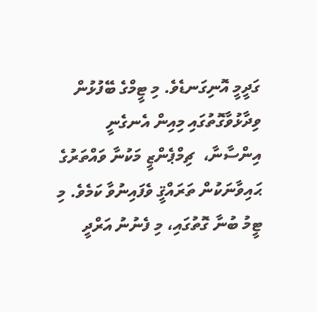ގަދީމީ އޮނިގަނޑެވެ. މި ޓީމްގެ ބޭފުޅުން ވިދާޅުވާގޮތުގައި މިއިން އެނގެނީ އިންސާނާ،  ޗިމްޕެންޒީ މަކުނާ ވައްތަރުގެ ޙައިވާނަކުން ތަރައްޤީ ވެފައިނުވާ ކަމެވެ. މި ޓީމު ބުނާ ގޮތުގައި، މި ފެނުނު އަރްދީ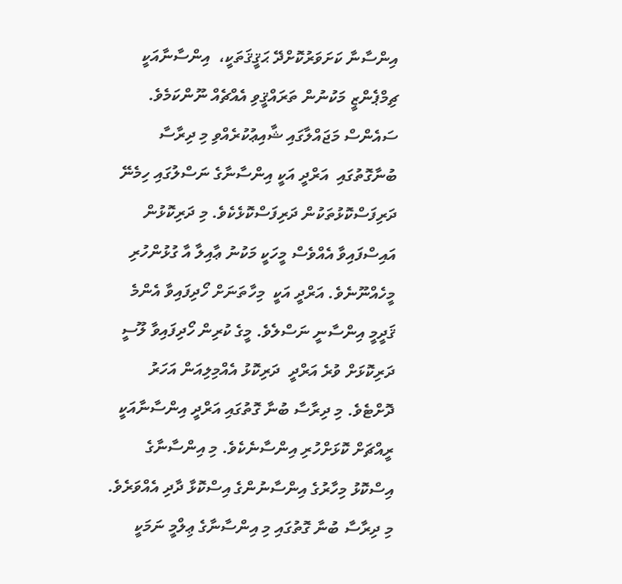އިންސާނާ ކަށަވަރުކޮށްދޭ ޙަޤީޤަތަކީ،  އިންސާނާއަކީ ޗިމްޕެންޒީ މަކުނުން ތަރައްޤީވި އެއްޗެއް ނޫންކަމެވެ.
ސައެންސް މަޖައްލާގައި ޝާއިޢުކުރެއްވި މި ދިރާސާ ބުނާގޮތުގައި  އަރްދީ އަކީ އިންސާނާގެ ނަސްލުގައި ހިމެނޭ ދަރިފަސްކޮޅުތަކުން ދަރިފަސްކޮޅެކެވެ. މި ދަރިކޮޅުން އައިސްފައިވާ އެއްވެސް މީހަކީ މަކުނު ޢާއިލާ އާ ގުޅުންހުރި މީހެއްނޫނެވެ. އަރްދީ އަކީ  މިހާތަނަށް ހޯދިފައިވާ އެންމެ ޤަދީމީ އިންސާނީ ނަސްލެވެ. މީގެ ކުރިން ހޯދިފައިވާ ލޫސީ ދަރިކޮޅަށް ވުރެ އަރްދީ  ދަރިކޮޅު އެއްމިލިއަން އަހަރު ދޮށްޓެވެ. މި ދިރާސާ ބުނާ ގޮތުގައި އަރްދީ އިންސާނާއަކީ ރީއްޗަށް ކޮޅަށްހުރި އިންސާނެކެވެ. މި އިންސާނާގެ އިސްކޮޅު މިހާރުގެ އިންސާނުންގެ އިސްކޮޅާ ދާދި އެއްވަރެވެ. މި ދިރާސާ ބުނާ ގޮތުގައި މި އިންސާނާގެ ޢިލްމީ ނަމަކީ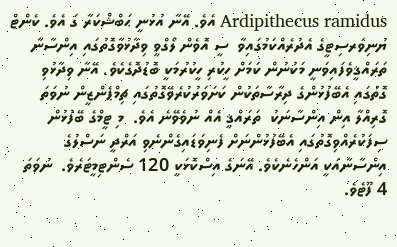Ardipithecus ramidus އެވެ. އޭނާ އުޅުނީ ޙަބްޝްކަރާ ގަ އެވެ. ކެންޓް ޔުނިވަރސިޓީގެ އެދުރެއްކަމުގައިވާ  ސީ އޮވެން ލޯގްވީ ވިދާޅުވާގޮތުގައި އިންސާނާ ތަރައްޤީވެފައިވަނީ މަކުނުން ކަމަށް ހީކުރި ހީކުރުމަކީ ބޮޑުދޮގެކެވެ. އޭނާ ވިދާޅުވި ގޮތުގައި އެބޭފުޅުންގެ ދިރާސާތަކުން ކަށަވަރުކުރެވޭގޮތުގައި ޗިމްޕެންޒީން ނުވަތަ ގޮރިއްލާ އިން އިންސާނަކު  ތަރައްޤީ އެއް ނުވެވޭނެ އެވެ.  މި ޓީމްގެ ބޭފުޅުން ސިފަކުރެއްވިގޮތުގައި އެބޭފުޅުންނަށް ފެނިވަޑައިގެންނެވި އަރްދީ ނަސްލުގެ އިންސާނާއަކީ އަންހެނެކެވެ. އޭނަގެ އިސްކޮޅަކީ 120 ސެންޓިމީޓަރެވެ.  ނުވަތަ 4 ފޫޓެވެ.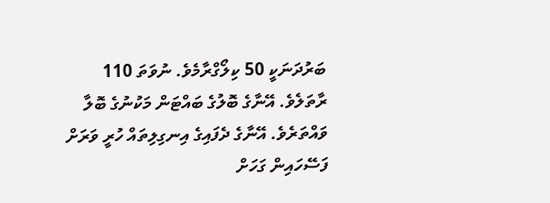ބަރުދަނަކީ 50 ކިލޯގްރާމެވެ. ނުވަތަ 110 ރާތަލެވެ. އޭނާގެ ބޮލުގެ ބައްޓަން މަކުނުގެ ބޮލާ ވައްތަރެވެ. އޭނާގެ ދެފައިގެ އިނގިލިތައް ހުރީ ވަރަށް ފަސޭހައިން ގަހަށް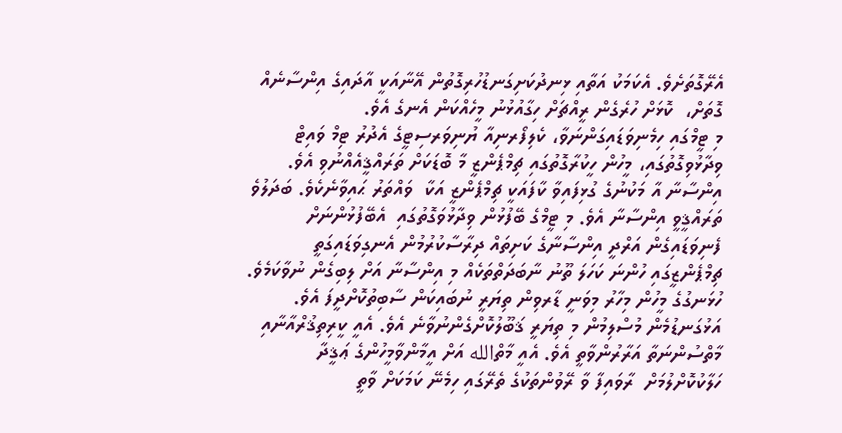އެރޭގޮތަށެވެ. އެކަމަކު އަތާއި ޅިނދުކަށިގަނޑުހުރިގޮތުން އޭނާއަކީ އާދައިގެ އިންސާނެއް ގޮތަށް،  ކޮޅަށް ހުރެގެން ރީއްޗަށް ހިގާއުޅުނު މީހެއްކަން އެނގެ އެވެ.
މި ޓީމްގައި ހިމެނިވަޑައިގަންނަވާ، ކެލިފޯރނިއާ ޔުނިވަރސިޓީގެ އެދުރު ޓިމް ވައިޓް  ވިދާޅުވިގޮތުގައި، މީހުން ހީކުރާގޮތުގައި ޗިމްޕެންޒީ މާ ބޮޑަކަށް ތަރައްޤީއެއްނުވި އެވެ. އިންސާނާ އާ މަކުނުގެ ގުޅިފައިވާ ކާފައަކީ ޗިމްޕެންޒީ އަކާ  ވައްތަރު ޙައިވާނެކެވެ. ބަދަލުވެ ތަރައްޤީވީ އިންސާނާ އެވެ. މި ޓީމްގެ ބޭފުޅުން ވިދާޅުވަގޮތުގައި  އެބޭފުޅުންނަށް ފެނިވަޑައިގެން އަރްދީ އިންސާނާގެ ކަށިތައް ދިރާސާކުރުމުން އެނގިވަޑައިގަތީ ޗިމްޕެންޒީގައި ހުންނަ ކަހަލަ ތޫނު ނާބަދަތްތަކެއް މި އިންސާނާ އަށް ލިބިގެން ނުވާކަމެވެ.
ހުޅަނގުގެ މީހުން މިހާރު މިވަނީ ޑާރވިން ތިޔަރީ ނުބައިކަން ސާބިތުކޮށްދީފަ އެވެ. އަޅުގަނޑުމެން މުސްލިމުން މި ތިޔަރީ ޤަބޫލުކޮށްގެންނުވާނެ އެވެ. އެއީ ކީރިތިޤުރްއާނާއި މާތްސުންނަތާ އަރާރުންވާތީ އެވެ. އެއީ މާތްالله އަށް އީމާންވާމީހުންގެ ޢަޤީދާ ހަލާކުކޮށްލުމަށް  ރާވައިފާ ވާ ރޭވުންތަކުގެ ތެރޭގައި ހިމެނޭ ކަމަކަށް ވާތީ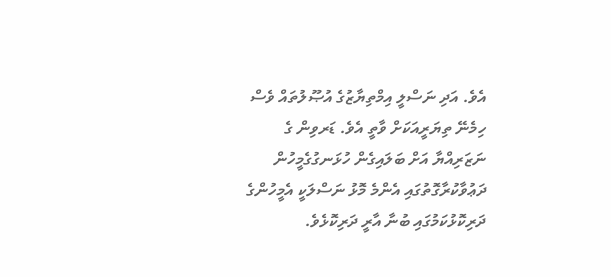އެވެ. އަދި ނަސްލީ އިމްތިޔާޒުގެ އުޞޫލުތައް ވެސް ހިމެނޭ ތިޔަރީއަކަށް ވާތީ އެވެ. ޑަރވިން ގެ ނަޒަރިއްޔާ އަށް ބަލައިގެން ހުޅަނގުގެމީހުން ދަޢުވާކުރާގޮތުގައި އެންމެ މޮޅު ނަސްލަކީ އެމީހުންގެ ދަރިކޮޅުކަމުގައި ބުނާ އާރީ ދަރިކޮޅެވެ.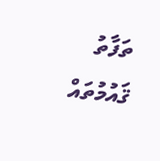ތަފާތު ޤައުމުތައް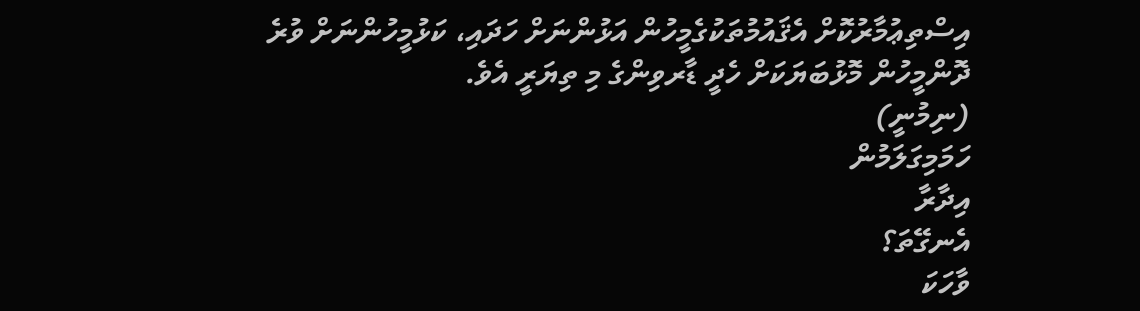އިސްތިޢުމާރުކޮށް އެޤައުމުތަކުގެމީހުން އަޅުންނަށް ހަދައި، ކަޅުމީހުންނަށް ވުރެ  ދޮންމީހުން މޮޅުބަޔަކަށް ހެދީ ޑާރވިންގެ މި ތިޔަރީ އެވެ.
(ނިމުނީ)
ހަމަމިގަލަމުން
އިދާރާ
އެނގޭތަ؟
ވާހަކަ